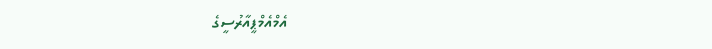އެމްއެމްޕީއާރުސީގެ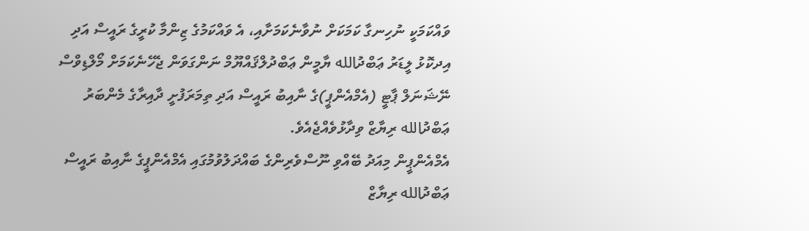ވައްކަމަކީ ނުހިނގާ ކަމަކަށް ނުވާނެކަމަށާއި، އެ ވައްކަމުގެ ޒިންމާ ކުރީގެ ރައީސް އަދި އިދކޮޅު ލީޑަރު ޢަބްދުالله ޔާމީން ޢަބްދުލްޤައްޔޫމް ނަންގަވަން ޖެހޭނެކަމަށް މޯލްޑިވްސް ނޭޝަނަލް ޕާޓީ (އެމްއެންޕީ)ގެ ނާއިބު ރައީސް އަދި ތިމަރަފުށީ ދާއިރާގެ މެންބަރު ޢަބްދުالله ރިޔާޒް ވިދާޅުވެއްޖެއެވެ.
އެމްއެންޕީން މިއަދު ބޭއްވި ނޫސްވެރިންގެ ބައްދަލުވުމުގައި އެމްއެންޕީގެ ނާއިބު ރައީސް ޢަބްދުالله ރިޔާޒް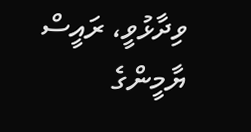ވިދާޅުވީ، ރައީސް ޔާމީންގެ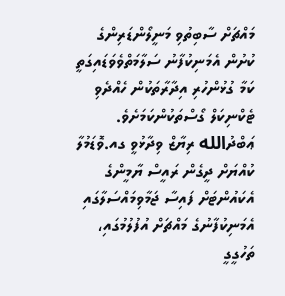މައްޗަށް ސާބިތުވި މަނީލޯންޑަރިންގެ ކުށުން އެމަނިކުފާނު ސަލާމަތްވެވަޑައިގަތީ ކަމާ ގުޅުންހުރި އިދާރާތަކުން ހެއްދެވި ޓެކްނިކަލް ގޯސްތަކުންކަމަށެވެ.
ޢަބްދުالله ރިޔާޒް ވިދާޅުވީ ގއ.ވޮޑަމުލާ ކުއްޔަށް ދީގެން ރައީސް ޔާމީންގެ އެކައުންޓަށް ފައިސާ ޖަމާވިމައްސަލާގައި އެމަނިކުފާނުގެ މައްޗަށް އުފުލުމުގައި، ތަހުގީގީ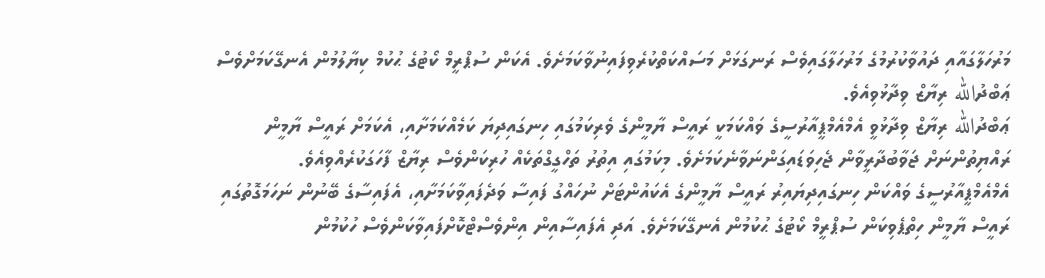މަރުހަލާގައާއި ދައުވާކުރުމުގެ މަރުހަލާގައިވެސް ރަނގަޅަށް މަސައްކަތްކުރެވިފައިނުވާކަމަށެވެ. އެކަން ސުޕްރީމް ކޯޓުގެ ޙުކުމް ކިޔާލުމުން އެނގޭކަމަށްވެސް ޢަބްދުالله ރިޔާޒް ވިދާޅުވިއެވެ.
ޢަބްދުالله ރިޔާޒް ވިދާޅުވީ އެމްއެމްޕީއާރުސީގެ ވައްކަމަކީ ރައީސް ޔާމީންގެ ވެރިކަމުގައި ހިނގައިދިޔަ ކަމެއްކަމަށާއި، އެކަމަށް ރައީސް ޔާމީން ރައްޔިތުންނަށް ޖަވާބުދާރީވާން ޖެހިވަޑައިގަންނަވާނެކަމަށެވެ. މިކަމުގައި އިތުރު ތަހްގީގްތަކެއް ހުރިކަންވެސް ރިޔާޒް ފާހަގަކުރެއްވިއެވެ.
އެމްއެމްޕީއާރުސީގެ ވައްކަން ހިނގައިދިޔައިރު ރައީސް ޔާމީންގެ އެކައުންޓަށް ނުހައްގު ފައިސާ ވަދެފައިވާކަމަށާއި، އެފައިސާގެ ބޭނުން ނަހަމަގޮތުގައި ރައީސް ޔާމީން ހިތްޕެވިކަން ސުޕްރީމް ކޯޓުގެ ޙުކުމުން އެނގޭކަމަށެވެ. އަދި އެފައިސާއިން އިންވެސްޓްކޮށްފައިވާކަންވެސް ހުކުމުން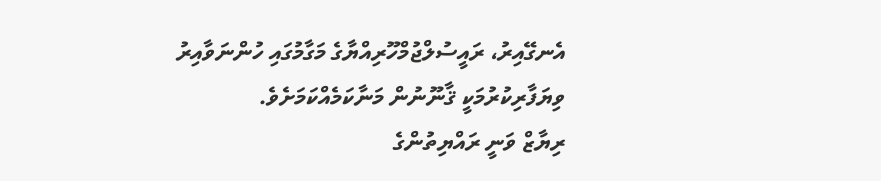އެނގޭއިރު، ރައީސުލްޖުމްހޫރިއްޔާގެ މަގާމުގައި ހުންނަވާއިރު ވިޔަފާރިކުރުމަކީ ޤާނޫނުން މަނާކަމެއްކަމަށެވެ.
ރިޔާޒް ވަނީ ރައްޔިތުންގެ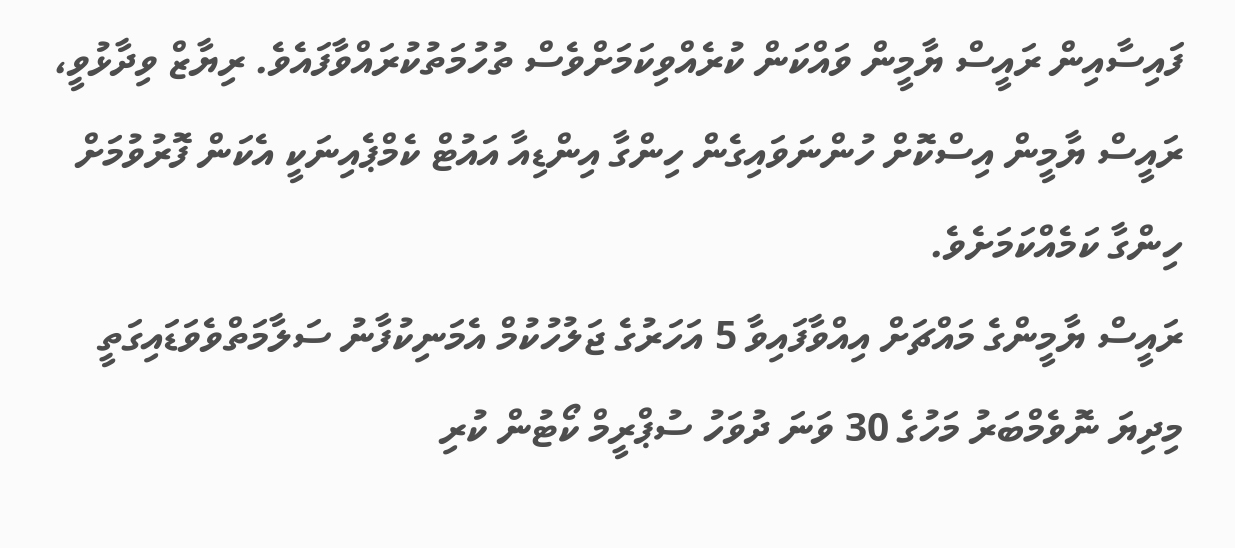ފައިސާއިން ރައީސް ޔާމީން ވައްކަން ކުރެއްވިކަމަށްވެސް ތުހުމަތުކުރައްވާފައެވެ. ރިޔާޒް ވިދާޅުވީ، ރައީސް ޔާމީން އިސްކޮށް ހުންނަވައިގެން ހިންގާ އިންޑިއާ އައުޓް ކެމްޕެއިނަކީ އެކަން ފޮރުވުމަށް ހިންގާ ކަމެއްކަމަށެވެ.
ރައީސް ޔާމީންގެ މައްޗަށް އިއްވާފައިވާ 5 އަހަރުގެ ޖަލުހުކުމް އެމަނިކުފާނު ސަލާމަތްވެވަޑައިގަތީ މިދިޔަ ނޮވެމްބަރު މަހުގެ 30 ވަނަ ދުވަހު ސުޕްރީމް ކޯޓުން ކުރި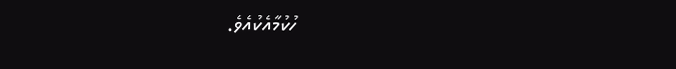ހުކުމާއެކުއެވެ.